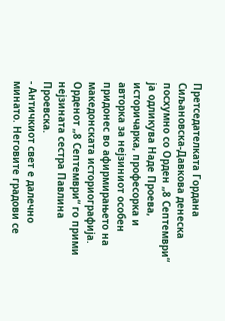Претседателката Гордана Сиљановска-Давкова денеска посхумно со Орден „8 Септември“ ја одликува Наде Проева, историчарка, професорка и авторка за нејзиниот особен придонес во афирмирањето на македонската историографија. Орденот „8 Септември“ го прими нејзината сестра Павлина Проевска.
- Античкиот свет е далечно минато. Неговите градови се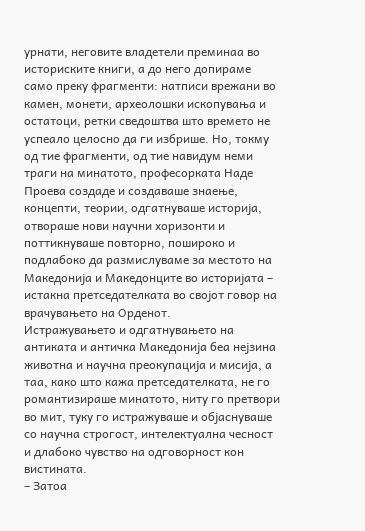урнати, неговите владетели преминаа во историските книги, а до него допираме само преку фрагменти: натписи врежани во камен, монети, археолошки ископувања и остатоци, ретки сведоштва што времето не успеало целосно да ги избрише. Но, токму од тие фрагменти, од тие навидум неми траги на минатото, професорката Наде Проева создаде и создаваше знаење, концепти, теории, одгатнуваше историја, отвораше нови научни хоризонти и поттикнуваше повторно, пошироко и подлабоко да размислуваме за местото на Македонија и Македонците во историјата – истакна претседателката во својот говор на врачувањето на Орденот.
Истражувањето и одгатнувањето на антиката и античка Македонија беа нејзина животна и научна преокупација и мисија, а таа, како што кажа претседателката, не го романтизираше минатото, ниту го претвори во мит, туку го истражуваше и објаснуваше со научна строгост, интелектуална чесност и длабоко чувство на одговорност кон вистината.
– Затоа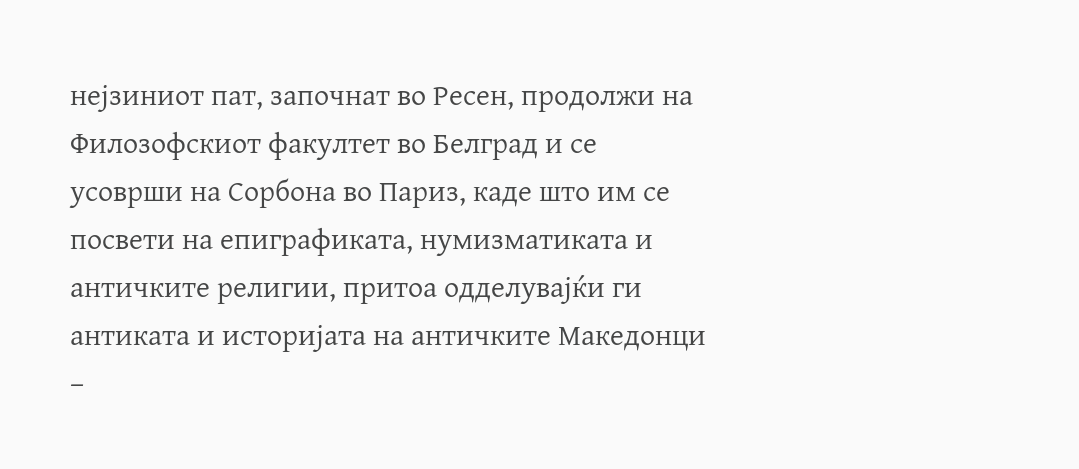нејзиниот пат, започнат во Ресен, продолжи на Филозофскиот факултет во Белград и се усоврши на Сорбона во Париз, каде што им се посвети на епиграфиката, нумизматиката и античките религии, притоа одделувајќи ги антиката и историјата на античките Македонци –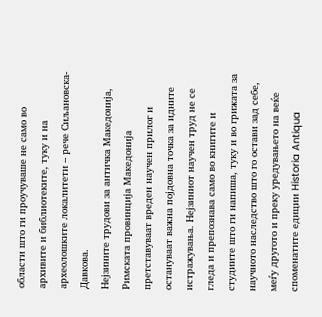области што ги проучуваше не само во архивите и библиотеките, туку и на археолошките локалитети – рече Сиљановска-Давкова.
Нејзините трудови за античка Македонија, Римската провинција Македонија претставуваат вреден научен прилог и остануваат важна појдовна точка за идните истражувања. Нејзиниот научен труд не се гледа и препознава само во книгите и студиите што ги напиша, туку и во грижата за научното наследство што го остави зад себе, меѓу другото и преку уредувањето на веќе споменатите едиции Historia Antiqua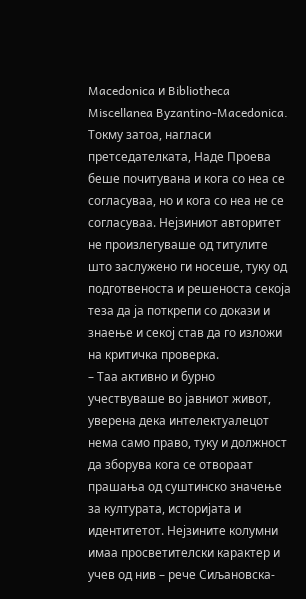Macedonica и Bibliotheca Miscellanea Byzantino-Macedonica. Токму затоа, нагласи претседателката, Наде Проева беше почитувана и кога со неа се согласуваа, но и кога со неа не се согласуваа. Нејзиниот авторитет не произлегуваше од титулите што заслужено ги носеше, туку од подготвеноста и решеноста секоја теза да ја поткрепи со докази и знаење и секој став да го изложи на критичка проверка.
– Таа активно и бурно учествуваше во јавниот живот, уверена дека интелектуалецот нема само право, туку и должност да зборува кога се отвораат прашања од суштинско значење за културата, историјата и идентитетот. Нејзините колумни имаа просветителски карактер и учев од нив – рече Сиљановска-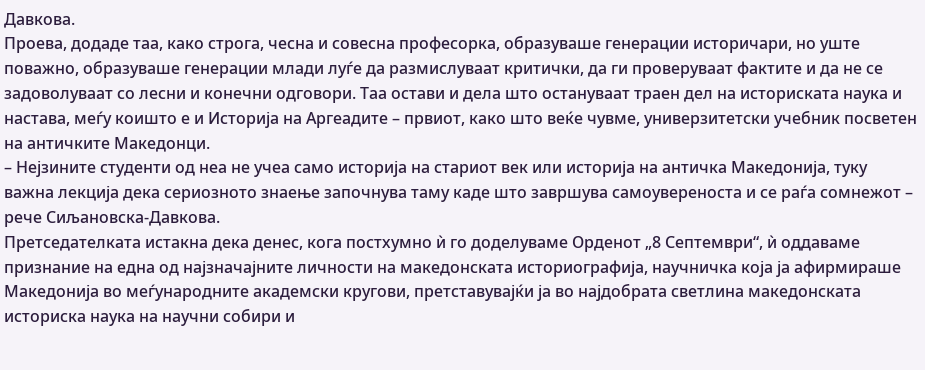Давкова.
Проева, додаде таа, како строга, чесна и совесна професорка, образуваше генерации историчари, но уште поважно, образуваше генерации млади луѓе да размислуваат критички, да ги проверуваат фактите и да не се задоволуваат со лесни и конечни одговори. Таа остави и дела што остануваат траен дел на историската наука и настава, меѓу коишто е и Историја на Аргеадите – првиот, како што веќе чувме, универзитетски учебник посветен на античките Македонци.
– Нејзините студенти од неа не учеа само историја на стариот век или историја на античка Македонија, туку важна лекција дека сериозното знаење започнува таму каде што завршува самоувереноста и се раѓа сомнежот – рече Сиљановска-Давкова.
Претседателката истакна дека денес, кога постхумно ѝ го доделуваме Орденот „8 Септември“, ѝ оддаваме признание на една од најзначајните личности на македонската историографија, научничка која ја афирмираше Македонија во меѓународните академски кругови, претставувајќи ја во најдобрата светлина македонската историска наука на научни собири и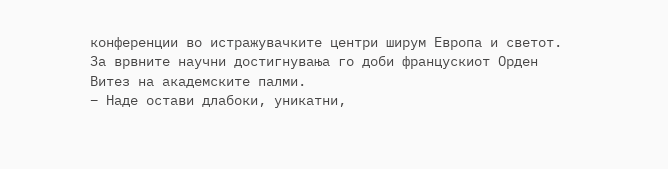конференции во истражувачките центри ширум Европа и светот. За врвните научни достигнувања го доби францускиот Орден Витез на академските палми.
– Наде остави длабоки, уникатни,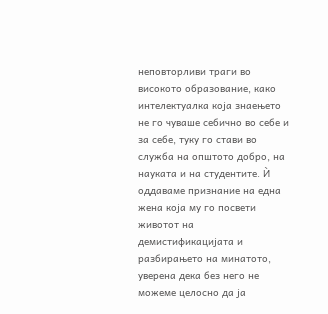неповторливи траги во високото образование, како интелектуалка која знаењето не го чуваше себично во себе и за себе, туку го стави во служба на општото добро, на науката и на студентите. Ѝ оддаваме признание на една жена која му го посвети животот на демистификацијата и разбирањето на минатото, уверена дека без него не можеме целосно да ја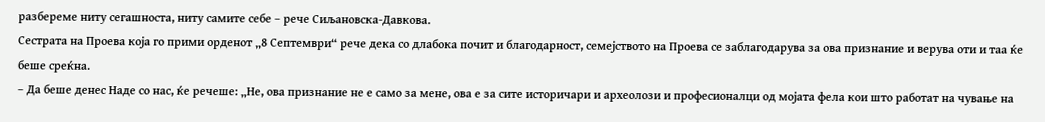разбереме ниту сегашноста, ниту самите себе – рече Сиљановска-Давкова.
Сестрата на Проева која го прими орденот „8 Септември“ рече дека со длабока почит и благодарност, семејството на Проева се заблагодарува за ова признание и верува оти и таа ќе беше среќна.
– Да беше денес Наде со нас, ќе речеше: „Не, ова признание не е само за мене, ова е за сите историчари и археолози и професионалци од мојата фела кои што работат на чување на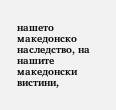нашето македонско наследство, на нашите македонски вистини,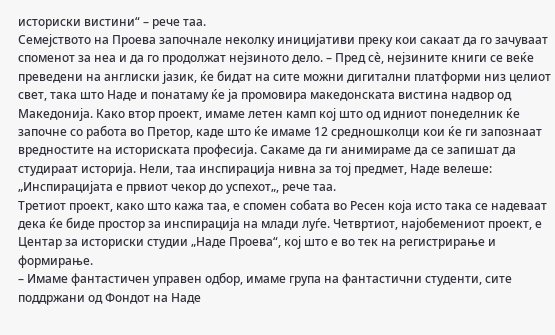историски вистини“ – рече таа.
Семејството на Проева започнале неколку иницијативи преку кои сакаат да го зачуваат споменот за неа и да го продолжат нејзиното дело. – Пред сè, нејзините книги се веќе преведени на англиски јазик, ќе бидат на сите можни дигитални платформи низ целиот свет, така што Наде и понатаму ќе ја промовира македонската вистина надвор од Македонија. Како втор проект, имаме летен камп кој што од идниот понеделник ќе започне со работа во Претор, каде што ќе имаме 12 средношколци кои ќе ги запознаат вредностите на историската професија. Сакаме да ги анимираме да се запишат да студираат историја. Нели, таа инспирација нивна за тој предмет, Наде велеше: „Инспирацијата е првиот чекор до успехот„, рече таа.
Третиот проект, како што кажа таа, е спомен собата во Ресен која исто така се надеваат дека ќе биде простор за инспирација на млади луѓе. Четвртиот, најобемениот проект, е Центар за историски студии „Наде Проева“, кој што е во тек на регистрирање и формирање.
– Имаме фантастичен управен одбор, имаме група на фантастични студенти, сите поддржани од Фондот на Наде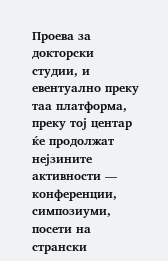Проева за докторски студии, и евентуално преку таа платформа, преку тој центар ќе продолжат нејзините активности — конференции, симпозиуми, посети на странски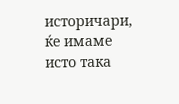историчари, ќе имаме исто така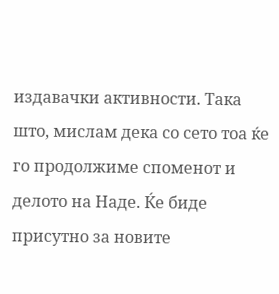издавачки активности. Така што, мислам дека со сето тоа ќе го продолжиме споменот и делото на Наде. Ќе биде присутно за новите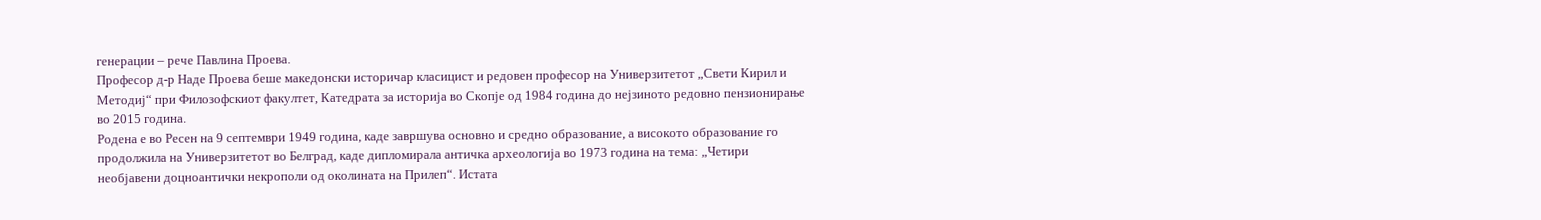генерации – рече Павлина Проева.
Професор д-р Наде Проева беше македонски историчар класицист и редовен професор на Универзитетот „Свети Кирил и Методиј“ при Филозофскиот факултет, Катедрата за историја во Скопје од 1984 година до нејзиното редовно пензионирање во 2015 година.
Родена е во Ресен на 9 септември 1949 година, каде завршува основно и средно образование, а високото образование го продолжила на Универзитетот во Белград, каде дипломирала античка археологија во 1973 година на тема: „Четири необјавени доцноантички некрополи од околината на Прилеп“. Истата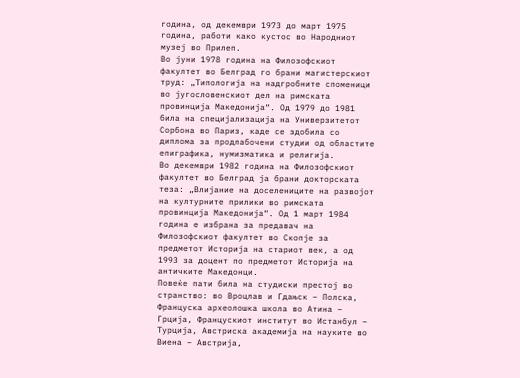година, од декември 1973 до март 1975 година, работи како кустос во Народниот музеј во Прилеп.
Во јуни 1978 година на Филозофскиот факултет во Белград го брани магистерскиот труд: „Типологија на надгробните споменици во југословенскиот дел на римската провинција Македонија“. Од 1979 до 1981 била на специјализација на Универзитетот Сорбона во Париз, каде се здобила со диплома за продлабочени студии од областите епиграфика, нумизматика и религија.
Во декември 1982 година на Филозофскиот факултет во Белград ја брани докторската теза: „Влијание на доселениците на развојот на културните прилики во римската провинција Македонија“. Од 1 март 1984 година е избрана за предавач на Филозофскиот факултет во Скопје за предметот Историја на стариот век, а од 1993 за доцент по предметот Историја на античките Македонци.
Повеќе пати била на студиски престој во странство: во Вроцлав и Гдањск – Полска, Француска археолошка школа во Атина – Грција, Францускиот институт во Истанбул – Турција, Австриска академија на науките во Виена – Австрија,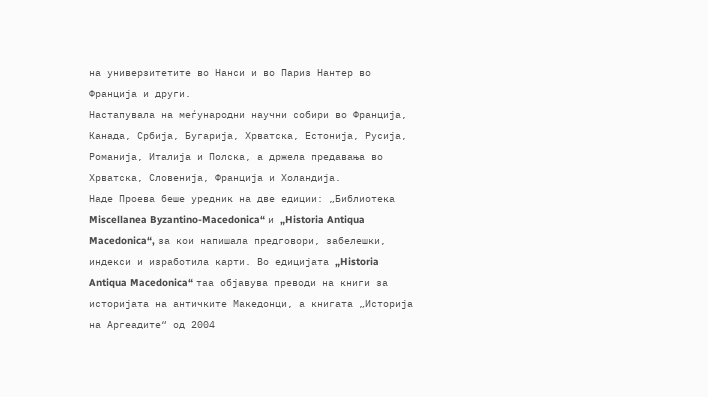на универзитетите во Нанси и во Париз Нантер во Франција и други.
Настапувала на меѓународни научни собири во Франција, Канада, Србија, Бугарија, Хрватска, Естонија, Русија, Романија, Италија и Полска, а држела предавања во Хрватска, Словенија, Франција и Холандија.
Наде Проева беше уредник на две едиции: „Библиотека Miscellanea Byzantino-Macedonica“ и „Historia Antiqua Macedonica“, за кои напишала предговори, забелешки, индекси и изработила карти. Во едицијата „Historia Antiqua Macedonica“ таа објавува преводи на книги за историјата на античките Македонци, а книгата „Историја на Аргеадите“ од 2004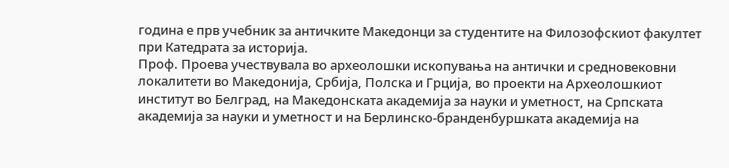година е прв учебник за античките Македонци за студентите на Филозофскиот факултет при Катедрата за историја.
Проф. Проева учествувала во археолошки ископувања на антички и средновековни локалитети во Македонија, Србија, Полска и Грција, во проекти на Археолошкиот институт во Белград, на Македонската академија за науки и уметност, на Српската академија за науки и уметност и на Берлинско-бранденбуршката академија на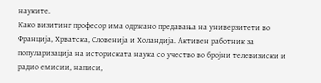науките.
Како визитинг професор има одржано предавања на универзитети во Франција, Хрватска, Словенија и Холандија. Активен работник за популаризација на историската наука со учество во бројни телевизиски и радио емисии, написи,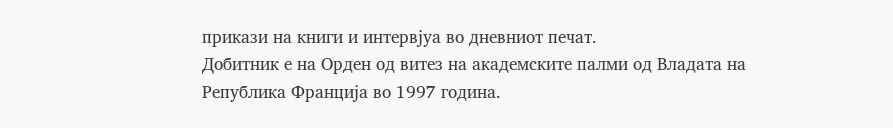прикази на книги и интервјуа во дневниот печат.
Добитник е на Орден од витез на академските палми од Владата на Република Франција во 1997 година.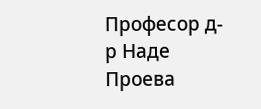Професор д-р Наде Проева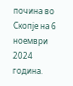почина во Скопје на 6 ноември 2024 година.